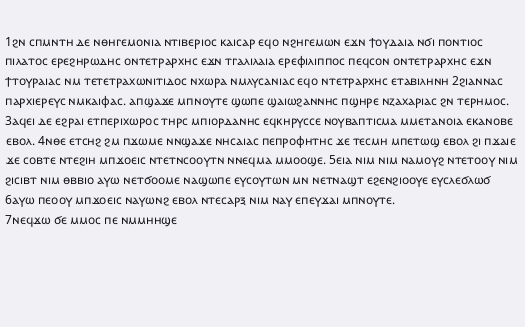1ϩⲛ ⲥⲡⲙⲛⲧⲏ ⲇⲉ ⲛⲑⲏⲅⲉⲙⲟⲛⲓⲁ ⲛⲧⲓⲃⲉⲣⲓⲟⲥ ⲕⲁⲓⲥⲁⲣ ⲉϥⲟ ⲛϩⲏⲅⲉⲙⲱⲛ ⲉϫⲛ ϯⲟⲩⲇⲁⲓⲁ ⲛϭⲓ ⲡⲟⲛⲧⲓⲟⲥ ⲡⲓⲗⲁⲧⲟⲥ ⲉⲣⲉϩⲏⲣⲱⲇⲏⲥ ⲟⲛⲧⲉⲧⲣⲁⲣⲭⲏⲥ ⲉϫⲛ ⲧⲅⲁⲗⲓⲗⲁⲓⲁ ⲉⲣⲉⲫⲓⲗⲓⲡⲡⲟⲥ ⲡⲉϥⲥⲟⲛ ⲟⲛⲧⲉⲧⲣⲁⲣⲭⲏⲥ ⲉϫⲛ ϯⲧⲟⲩⲣⲁⲓⲁⲥ ⲛⲙ ⲧⲉⲧⲉⲧⲣⲁⲭⲱⲛⲓⲧⲓⲇⲟⲥ ⲛⲭⲱⲣⲁ ⲛⲙⲗⲩⲥⲁⲛⲓⲁⲥ ⲉϥⲟ ⲛⲧⲉⲧⲣⲁⲣⲭⲏⲥ ⲉⲧⲁⲃⲓⲗⲏⲛⲏ 2ϩⲓⲁⲛⲛⲁⲥ ⲡⲁⲣⲭⲓⲉⲣⲉⲩⲥ ⲛⲙⲕⲁⲓⲫⲁⲥ. ⲁⲡϣⲁϫⲉ ⲙⲡⲛⲟⲩⲧⲉ ϣⲱⲡⲉ ϣⲁⲓⲱϩⲁⲛⲛⲏⲥ ⲡϣⲏⲣⲉ ⲛⲍⲁⲭⲁⲣⲓⲁⲥ ϩⲛ ⲧⲉⲣⲏⲙⲟⲥ. 3ⲁϥⲉⲓ ⲇⲉ ⲉϩⲣⲁⲓ ⲉⲧⲡⲉⲣⲓⲭⲱⲣⲟⲥ ⲧⲏⲣⲥ ⲙⲡⲓⲟⲣⲇⲁⲛⲏⲥ ⲉϥⲕⲏⲣⲩⲥⲥⲉ ⲛⲟⲩⲃⲁⲡⲧⲓⲥⲙⲁ ⲙⲙⲉⲧⲁⲛⲟⲓⲁ ⲉⲕⲁⲛⲟⲃⲉ ⲉⲃⲟⲗ. 4ⲛⲑⲉ ⲉⲧⲥⲏϩ ϩⲙ ⲡϫⲱⲙⲉ ⲛⲛϣⲁϫⲉ ⲛⲏⲥⲁⲓⲁⲥ ⲡⲉⲡⲣⲟⲫⲏⲧⲏⲥ ϫⲉ ⲧⲉⲥⲙⲏ ⲙⲡⲉⲧⲱϣ ⲉⲃⲟⲗ ϩⲓ ⲡϫⲁⲓⲉ ϫⲉ ⲥⲟⲃⲧⲉ ⲛⲧⲉϩⲓⲏ ⲙⲡϫⲟⲉⲓⲥ ⲛⲧⲉⲧⲛⲥⲟⲟⲩⲧⲛ ⲛⲛⲉϥⲙⲁ ⲙⲙⲟⲟϣⲉ. 5ⲉⲓⲁ ⲛⲓⲙ ⲛⲓⲙ ⲛⲁⲙⲟⲩϩ ⲛⲧⲉⲧⲟⲟⲩ ⲛⲓⲙ ϩⲓⲥⲓⲃⲧ ⲛⲓⲙ ⲑⲃⲃⲓⲟ ⲁⲩⲱ ⲛⲉⲧϭⲟⲟⲙⲉ ⲛⲁϣⲱⲡⲉ ⲉⲩⲥⲟⲩⲧⲱⲛ ⲙⲛ ⲛⲉⲧⲛⲁϣⲧ ⲉϩⲉⲛϩⲓⲟⲟⲩⲉ ⲉⲩⲥⲗⲉϭⲗⲱϭ 6ⲁⲩⲱ ⲡⲉⲟⲟⲩ ⲙⲡϫⲟⲉⲓⲥ ⲛⲁⲩⲱⲛϩ ⲉⲃⲟⲗ ⲛⲧⲉⲥⲁⲣⲝ ⲛⲓⲙ ⲛⲁⲩ ⲉⲡⲉⲩϫⲁⲓ ⲙⲡⲛⲟⲩⲧⲉ.
7ⲛⲉϥϫⲱ ϭⲉ ⲙⲙⲟⲥ ⲡⲉ ⲛⲙⲙⲏⲏϣⲉ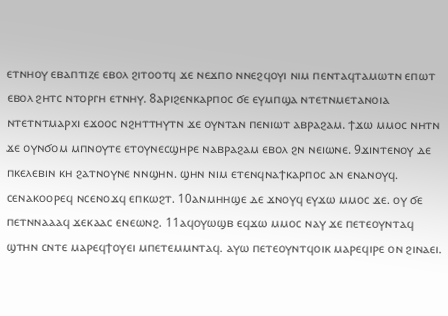ⲉⲧⲛⲏⲟⲩ ⲉⲃⲁⲡⲧⲓⲍⲉ ⲉⲃⲟⲗ ϩⲓⲧⲟⲟⲧϥ ϫⲉ ⲛⲉϫⲡⲟ ⲛⲛⲉϩϥⲟⲩⲓ ⲛⲓⲙ ⲡⲉⲛⲧⲁϥⲧⲁⲙⲱⲧⲛ ⲉⲡⲱⲧ ⲉⲃⲟⲗ ϩⲏⲧⲥ ⲛⲧⲟⲣⲅⲏ ⲉⲧⲛⲏⲩ. 8ⲁⲣⲓϩⲉⲛⲕⲁⲣⲡⲟⲥ ϭⲉ ⲉⲩⲙⲡϣⲁ ⲛⲧⲉⲧⲛⲙⲉⲧⲁⲛⲟⲓⲁ ⲛⲧⲉⲧⲛⲧⲙⲁⲣⲭⲓ ⲉϫⲟⲟⲥ ⲛϩⲏⲧⲧⲏⲩⲧⲛ ϫⲉ ⲟⲩⲛⲧⲁⲛ ⲡⲉⲛⲓⲱⲧ ⲁⲃⲣⲁϩⲁⲙ. ϯϫⲱ ⲙⲙⲟⲥ ⲛⲏⲧⲛ ϫⲉ ⲟⲩⲛϭⲟⲙ ⲙⲡⲛⲟⲩⲧⲉ ⲉⲧⲟⲩⲛⲉⲥϣⲏⲣⲉ ⲛⲁⲃⲣⲁϩⲁⲙ ⲉⲃⲟⲗ ϩⲛ ⲛⲉⲓⲱⲛⲉ. 9ϫⲓⲛⲧⲉⲛⲟⲩ ⲇⲉ ⲡⲕⲉⲗⲉⲃⲓⲛ ⲕⲏ ϩⲁⲧⲛⲟⲩⲛⲉ ⲛⲛϣⲏⲛ. ϣⲏⲛ ⲛⲓⲙ ⲉⲧⲉⲛϥⲛⲁϯⲕⲁⲣⲡⲟⲥ ⲁⲛ ⲉⲛⲁⲛⲟⲩϥ. ⲥⲉⲛⲁⲕⲟⲟⲣⲉϥ ⲛⲥⲉⲛⲟϫϥ ⲉⲡⲕⲱϩⲧ. 10ⲁⲛⲙⲏⲏϣⲉ ⲇⲉ ϫⲛⲟⲩϥ ⲉⲩϫⲱ ⲙⲙⲟⲥ ϫⲉ. ⲟⲩ ϭⲉ ⲡⲉⲧⲛⲛⲁⲁⲁϥ ϫⲉⲕⲁⲁⲥ ⲉⲛⲉⲱⲛϩ. 11ⲁϥⲟⲩⲱϣⲃ ⲉϥϫⲱ ⲙⲙⲟⲥ ⲛⲁⲩ ϫⲉ ⲡⲉⲧⲉⲟⲩⲛⲧⲁϥ ϣⲧⲏⲛ ⲥⲛⲧⲉ ⲙⲁⲣⲉϥϯⲟⲩⲉⲓ ⲙⲡⲉⲧⲉⲙⲙⲛⲧⲁϥ. ⲁⲩⲱ ⲡⲉⲧⲉⲟⲩⲛⲧϥⲟⲓⲕ ⲙⲁⲣⲉϥⲓⲣⲉ ⲟⲛ ϩⲓⲛⲁⲉⲓ.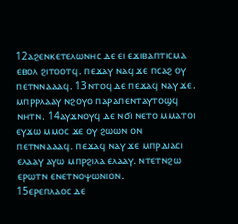12ⲁϩⲉⲛⲕⲉⲧⲉⲗⲱⲛⲏⲥ ⲇⲉ ⲉⲓ ⲉϫⲓⲃⲁⲡⲧⲓⲥⲙⲁ ⲉⲃⲟⲗ ϩⲓⲧⲟⲟⲧϥ. ⲡⲉϫⲁⲩ ⲛⲁϥ ϫⲉ ⲡⲥⲁϩ ⲟⲩ ⲡⲉⲧⲛⲛⲁⲁⲁϥ. 13ⲛⲧⲟϥ ⲇⲉ ⲡⲉϫⲁϥ ⲛⲁⲩ ϫⲉ. ⲙⲡⲣⲣⲗⲁⲁⲩ ⲛϩⲟⲩⲟ ⲡⲁⲣⲁⲡⲉⲛⲧⲁⲩⲧⲟϣϥ ⲛⲏⲧⲛ. 14ⲁⲩϫⲛⲟⲩϥ ⲇⲉ ⲛϭⲓ ⲛⲉⲧⲟ ⲙⲙⲁⲧⲟⲓ ⲉⲩϫⲱ ⲙⲙⲟⲥ ϫⲉ ⲟⲩ ϩⲱⲱⲛ ⲟⲛ ⲡⲉⲧⲛⲛⲁⲁⲁϥ. ⲡⲉϫⲁϥ ⲛⲁⲩ ϫⲉ ⲙⲡⲣⲇⲓⲁⲥⲓ ⲉⲗⲁⲁⲩ ⲁⲩⲱ ⲙⲡⲣϩⲓⲗⲁ ⲉⲗⲁⲁⲩ. ⲛⲧⲉⲧⲛϩⲱ ⲉⲣⲱⲧⲛ ⲉⲛⲉⲧⲛⲟⲯⲱⲛⲓⲟⲛ.
15ⲉⲣⲉⲡⲗⲁⲟⲥ ⲇⲉ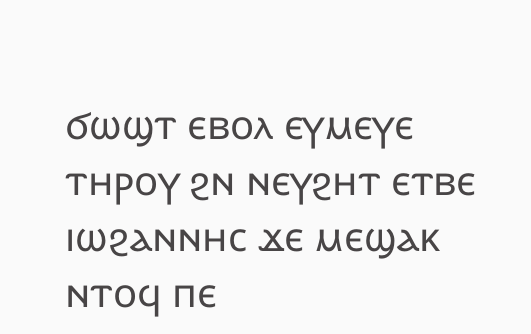ϭⲱϣⲧ ⲉⲃⲟⲗ ⲉⲩⲙⲉⲩⲉ ⲧⲏⲣⲟⲩ ϩⲛ ⲛⲉⲩϩⲏⲧ ⲉⲧⲃⲉ ⲓⲱϩⲁⲛⲛⲏⲥ ϫⲉ ⲙⲉϣⲁⲕ ⲛⲧⲟϥ ⲡⲉ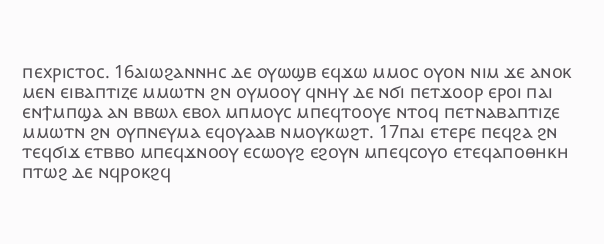ⲡⲉⲭⲣⲓⲥⲧⲟⲥ. 16ⲁⲓⲱϩⲁⲛⲛⲏⲥ ⲇⲉ ⲟⲩⲱϣⲃ ⲉϥϫⲱ ⲙⲙⲟⲥ ⲟⲩⲟⲛ ⲛⲓⲙ ϫⲉ ⲁⲛⲟⲕ ⲙⲉⲛ ⲉⲓⲃⲁⲡⲧⲓⲍⲉ ⲙⲙⲱⲧⲛ ϩⲛ ⲟⲩⲙⲟⲟⲩ ϥⲛⲏⲩ ⲇⲉ ⲛϭⲓ ⲡⲉⲧϫⲟⲟⲣ ⲉⲣⲟⲓ ⲡⲁⲓ ⲉⲛϯⲙⲡϣⲁ ⲁⲛ ⲃⲃⲱⲗ ⲉⲃⲟⲗ ⲙⲡⲙⲟⲩⲥ ⲙⲡⲉϥⲧⲟⲟⲩⲉ ⲛⲧⲟϥ ⲡⲉⲧⲛⲁⲃⲁⲡⲧⲓⲍⲉ ⲙⲙⲱⲧⲛ ϩⲛ ⲟⲩⲡⲛⲉⲩⲙⲁ ⲉϥⲟⲩⲁⲁⲃ ⲛⲙⲟⲩⲕⲱϩⲧ. 17ⲡⲁⲓ ⲉⲧⲉⲣⲉ ⲡⲉϥϩⲁ ϩⲛ ⲧⲉϥϭⲓϫ ⲉⲧⲃⲃⲟ ⲙⲡⲉϥϫⲛⲟⲟⲩ ⲉⲥⲱⲟⲩϩ ⲉϩⲟⲩⲛ ⲙⲡⲉϥⲥⲟⲩⲟ ⲉⲧⲉϥⲁⲡⲟⲑⲏⲕⲏ ⲡⲧⲱϩ ⲇⲉ ⲛϥⲣⲟⲕϩϥ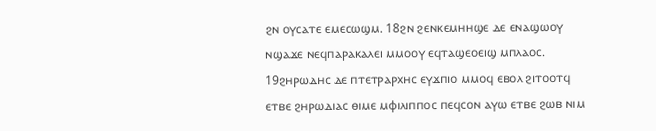ϩⲛ ⲟⲩⲥⲁⲧⲉ ⲉⲙⲉⲥⲱϣⲙ. 18ϩⲛ ϩⲉⲛⲕⲉⲙⲏⲏϣⲉ ⲇⲉ ⲉⲛⲁϣⲱⲟⲩ ⲛϣⲁϫⲉ ⲛⲉϥⲡⲁⲣⲁⲕⲁⲗⲉⲓ ⲙⲙⲟⲟⲩ ⲉϥⲧⲁϣⲉⲟⲉⲓϣ ⲙⲡⲗⲁⲟⲥ. 19ϩⲏⲣⲱⲇⲏⲥ ⲇⲉ ⲡⲧⲉⲧⲣⲁⲣⲭⲏⲥ ⲉⲩϫⲡⲓⲟ ⲙⲙⲟϥ ⲉⲃⲟⲗ ϩⲓⲧⲟⲟⲧϥ ⲉⲧⲃⲉ ϩⲏⲣⲱⲇⲓⲁⲥ ⲑⲓⲙⲉ ⲙⲫⲓⲗⲓⲡⲡⲟⲥ ⲡⲉϥⲥⲟⲛ ⲁⲩⲱ ⲉⲧⲃⲉ ϩⲱⲃ ⲛⲓⲙ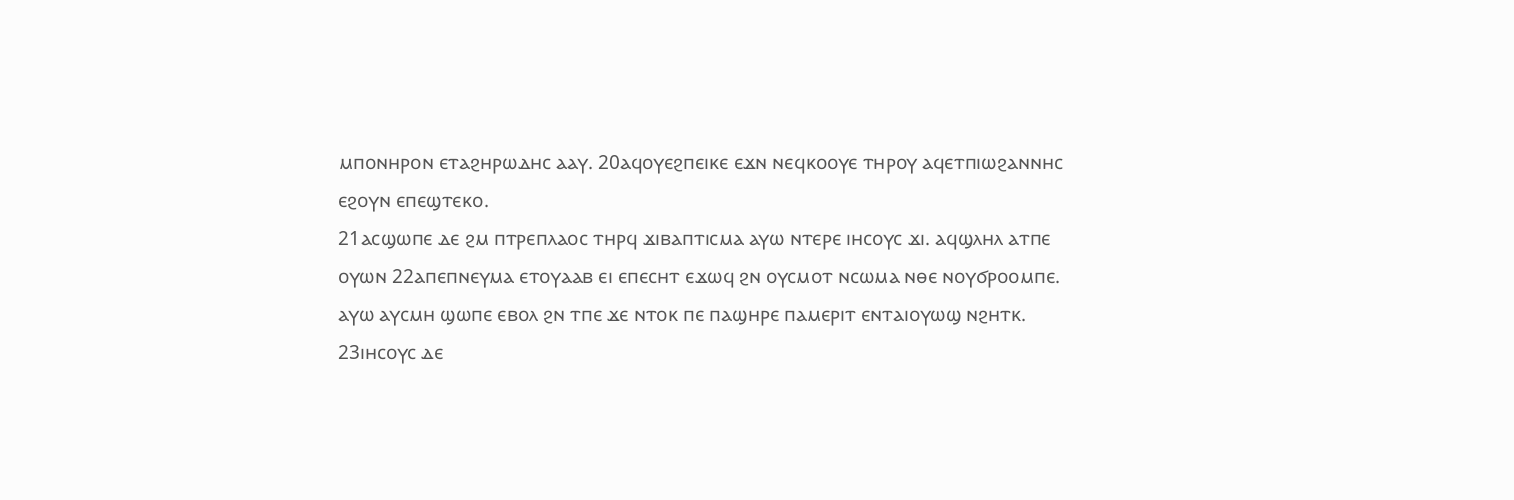ⲙⲡⲟⲛⲏⲣⲟⲛ ⲉⲧⲁϩⲏⲣⲱⲇⲏⲥ ⲁⲁⲩ. 20ⲁϥⲟⲩⲉϩⲡⲉⲓⲕⲉ ⲉϫⲛ ⲛⲉϥⲕⲟⲟⲩⲉ ⲧⲏⲣⲟⲩ ⲁϥⲉⲧⲡⲓⲱϩⲁⲛⲛⲏⲥ ⲉϩⲟⲩⲛ ⲉⲡⲉϣⲧⲉⲕⲟ.
21ⲁⲥϣⲱⲡⲉ ⲇⲉ ϩⲙ ⲡⲧⲣⲉⲡⲗⲁⲟⲥ ⲧⲏⲣϥ ϫⲓⲃⲁⲡⲧⲓⲥⲙⲁ ⲁⲩⲱ ⲛⲧⲉⲣⲉ ⲓⲏⲥⲟⲩⲥ ϫⲓ. ⲁϥϣⲗⲏⲗ ⲁⲧⲡⲉ ⲟⲩⲱⲛ 22ⲁⲡⲉⲡⲛⲉⲩⲙⲁ ⲉⲧⲟⲩⲁⲁⲃ ⲉⲓ ⲉⲡⲉⲥⲏⲧ ⲉϫⲱϥ ϩⲛ ⲟⲩⲥⲙⲟⲧ ⲛⲥⲱⲙⲁ ⲛⲑⲉ ⲛⲟⲩϭⲣⲟⲟⲙⲡⲉ. ⲁⲩⲱ ⲁⲩⲥⲙⲏ ϣⲱⲡⲉ ⲉⲃⲟⲗ ϩⲛ ⲧⲡⲉ ϫⲉ ⲛⲧⲟⲕ ⲡⲉ ⲡⲁϣⲏⲣⲉ ⲡⲁⲙⲉⲣⲓⲧ ⲉⲛⲧⲁⲓⲟⲩⲱϣ ⲛϩⲏⲧⲕ.
23ⲓⲏⲥⲟⲩⲥ ⲇⲉ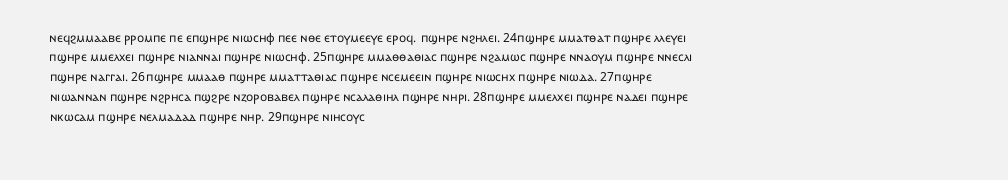ⲛⲉϥϩⲙⲙⲁⲁⲃⲉ ⲣⲣⲟⲙⲡⲉ ⲡⲉ ⲉⲡϣⲏⲣⲉ ⲛⲓⲱⲥⲏⲫ ⲡⲉⲉ ⲛⲑⲉ ⲉⲧⲟⲩⲙⲉⲉⲩⲉ ⲉⲣⲟϥ. ⲡϣⲏⲣⲉ ⲛϩⲏⲗⲉⲓ. 24ⲡϣⲏⲣⲉ ⲙⲙⲁⲧⲑⲁⲧ ⲡϣⲏⲣⲉ ⲗⲗⲉⲩⲉⲓ ⲡϣⲏⲣⲉ ⲙⲙⲉⲗⲭⲉⲓ ⲡϣⲏⲣⲉ ⲛⲓⲁⲛⲛⲁⲓ ⲡϣⲏⲣⲉ ⲛⲓⲱⲥⲏⲫ. 25ⲡϣⲏⲣⲉ ⲙⲙⲁⲑⲑⲁⲑⲓⲁⲥ ⲡϣⲏⲣⲉ ⲛϩⲁⲙⲱⲥ ⲡϣⲏⲣⲉ ⲛⲛⲁⲟⲩⲙ ⲡϣⲏⲣⲉ ⲛⲛⲉⲥⲗⲓ ⲡϣⲏⲣⲉ ⲛⲁⲅⲅⲁⲓ. 26ⲡϣⲏⲣⲉ ⲙⲙⲁⲁⲑ ⲡϣⲏⲣⲉ ⲙⲙⲁⲧⲧⲁⲑⲓⲁⲥ ⲡϣⲏⲣⲉ ⲛⲥⲉⲙⲉⲉⲓⲛ ⲡϣⲏⲣⲉ ⲛⲓⲱⲥⲏⲭ ⲡϣⲏⲣⲉ ⲛⲓⲱⲇⲁ. 27ⲡϣⲏⲣⲉ ⲛⲓⲱⲁⲛⲛⲁⲛ ⲡϣⲏⲣⲉ ⲛϩⲣⲏⲥⲁ ⲡϣϩⲣⲉ ⲛⲍⲟⲣⲟⲃⲁⲃⲉⲗ ⲡϣⲏⲣⲉ ⲛⲥⲁⲗⲁⲑⲓⲏⲗ ⲡϣⲏⲣⲉ ⲛⲏⲣⲓ. 28ⲡϣⲏⲣⲉ ⲙⲙⲉⲗⲭⲉⲓ ⲡϣⲏⲣⲉ ⲛⲁⲇⲉⲓ ⲡϣⲏⲣⲉ ⲛⲕⲱⲥⲁⲙ ⲡϣⲏⲣⲉ ⲛⲉⲗⲙⲁⲇⲁⲇ ⲡϣⲏⲣⲉ ⲛⲏⲣ. 29ⲡϣⲏⲣⲉ ⲛⲓⲏⲥⲟⲩⲥ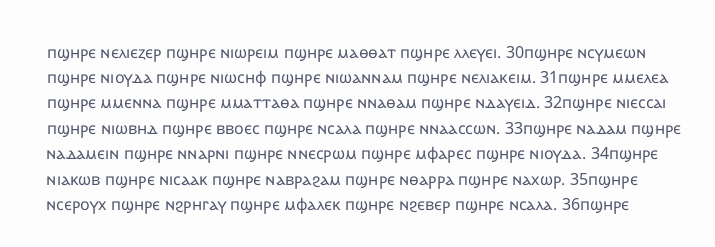ⲡϣⲏⲣⲉ ⲛⲉⲗⲓⲉⲍⲉⲣ ⲡϣⲏⲣⲉ ⲛⲓⲱⲣⲉⲓⲙ ⲡϣⲏⲣⲉ ⲙⲁⲑⲑⲁⲧ ⲡϣⲏⲣⲉ ⲗⲗⲉⲩⲉⲓ. 30ⲡϣⲏⲣⲉ ⲛⲥⲩⲙⲉⲱⲛ ⲡϣⲏⲣⲉ ⲛⲓⲟⲩⲇⲁ ⲡϣⲏⲣⲉ ⲛⲓⲱⲥⲏⲫ ⲡϣⲏⲣⲉ ⲛⲓⲱⲁⲛⲛⲁⲙ ⲡϣⲏⲣⲉ ⲛⲉⲗⲓⲁⲕⲉⲓⲙ. 31ⲡϣⲏⲣⲉ ⲙⲙⲉⲗⲉⲁ ⲡϣⲏⲣⲉ ⲙⲙⲉⲛⲛⲁ ⲡϣⲏⲣⲉ ⲙⲙⲁⲧⲧⲁⲑⲁ ⲡϣⲏⲣⲉ ⲛⲛⲁⲑⲁⲙ ⲡϣⲏⲣⲉ ⲛⲇⲁⲩⲉⲓⲇ. 32ⲡϣⲏⲣⲉ ⲛⲓⲉⲥⲥⲁⲓ ⲡϣⲏⲣⲉ ⲛⲓⲱⲃⲏⲇ ⲡϣⲏⲣⲉ ⲃⲃⲟⲉⲥ ⲡϣⲏⲣⲉ ⲛⲥⲁⲗⲁ ⲡϣⲏⲣⲉ ⲛⲛⲁⲁⲥⲥⲱⲛ. 33ⲡϣⲏⲣⲉ ⲛⲁⲇⲁⲙ ⲡϣⲏⲣⲉ ⲛⲁⲇⲁⲙⲉⲓⲛ ⲡϣⲏⲣⲉ ⲛⲛⲁⲣⲛⲓ ⲡϣⲏⲣⲉ ⲛⲛⲉⲥⲣⲱⲙ ⲡϣⲏⲣⲉ ⲙⲫⲁⲣⲉⲥ ⲡϣⲏⲣⲉ ⲛⲓⲟⲩⲇⲁ. 34ⲡϣⲏⲣⲉ ⲛⲓⲁⲕⲱⲃ ⲡϣⲏⲣⲉ ⲛⲓⲥⲁⲁⲕ ⲡϣⲏⲣⲉ ⲛⲁⲃⲣⲁϩⲁⲙ ⲡϣⲏⲣⲉ ⲛⲑⲁⲣⲣⲁ ⲡϣⲏⲣⲉ ⲛⲁⲭⲱⲣ. 35ⲡϣⲏⲣⲉ ⲛⲥⲉⲣⲟⲩⲭ ⲡϣⲏⲣⲉ ⲛϩⲣⲏⲅⲁⲩ ⲡϣⲏⲣⲉ ⲙⲫⲁⲗⲉⲕ ⲡϣⲏⲣⲉ ⲛϩⲉⲃⲉⲣ ⲡϣⲏⲣⲉ ⲛⲥⲁⲗⲁ. 36ⲡϣⲏⲣⲉ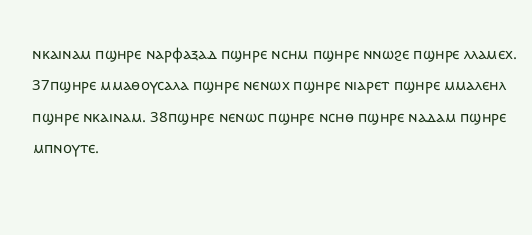ⲛⲕⲁⲓⲛⲁⲙ ⲡϣⲏⲣⲉ ⲛⲁⲣⲫⲁⲝⲁⲇ ⲡϣⲏⲣⲉ ⲛⲥⲏⲙ ⲡϣⲏⲣⲉ ⲛⲛⲱϩⲉ ⲡϣⲏⲣⲉ ⲗⲗⲁⲙⲉⲭ. 37ⲡϣⲏⲣⲉ ⲙⲙⲁⲑⲟⲩⲥⲁⲗⲁ ⲡϣⲏⲣⲉ ⲛⲉⲛⲱⲭ ⲡϣⲏⲣⲉ ⲛⲓⲁⲣⲉⲧ ⲡϣⲏⲣⲉ ⲙⲙⲁⲗⲉⲏⲗ ⲡϣⲏⲣⲉ ⲛⲕⲁⲓⲛⲁⲙ. 38ⲡϣⲏⲣⲉ ⲛⲉⲛⲱⲥ ⲡϣⲏⲣⲉ ⲛⲥⲏⲑ ⲡϣⲏⲣⲉ ⲛⲁⲇⲁⲙ ⲡϣⲏⲣⲉ ⲙⲡⲛⲟⲩⲧⲉ.